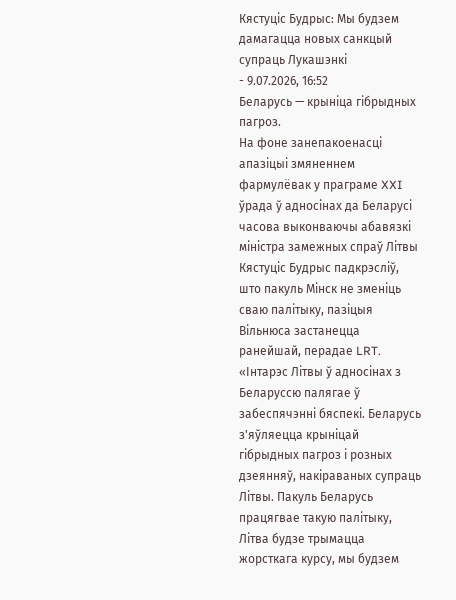Кястуціс Будрыс: Мы будзем дамагацца новых санкцый супраць Лукашэнкі
- 9.07.2026, 16:52
Беларусь — крыніца гібрыдных пагроз.
На фоне занепакоенасці апазіцыі змяненнем фармулёвак у праграме XXI ўрада ў адносінах да Беларусі часова выконваючы абавязкі міністра замежных спраў Літвы Кястуціс Будрыс падкрэсліў, што пакуль Мінск не зменіць сваю палітыку, пазіцыя Вільнюса застанецца ранейшай, перадае LRT.
«Інтарэс Літвы ў адносінах з Беларуссю палягае ў забеспячэнні бяспекі. Беларусь з'яўляецца крыніцай гібрыдных пагроз і розных дзеянняў, накіраваных супраць Літвы. Пакуль Беларусь працягвае такую палітыку, Літва будзе трымацца жорсткага курсу, мы будзем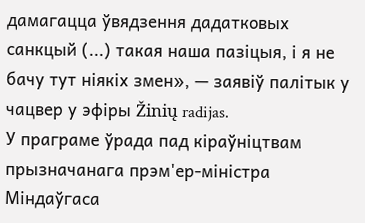дамагацца ўвядзення дадатковых санкцый (...) такая наша пазіцыя, і я не бачу тут ніякіх змен», — заявіў палітык у чацвер у эфіры Žinių radijas.
У праграме ўрада пад кіраўніцтвам прызначанага прэм'ер-міністра Міндаўгаса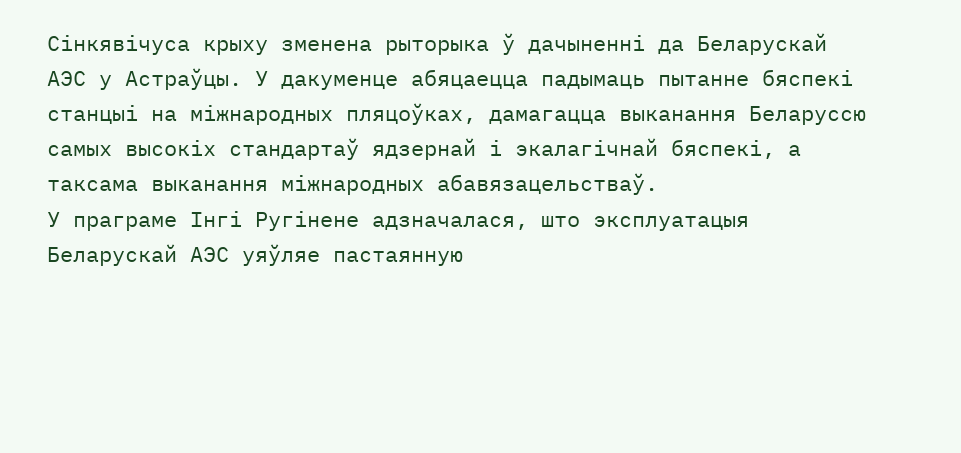Сінкявічуса крыху зменена рыторыка ў дачыненні да Беларускай АЭС у Астраўцы. У дакуменце абяцаецца падымаць пытанне бяспекі станцыі на міжнародных пляцоўках, дамагацца выканання Беларуссю самых высокіх стандартаў ядзернай і экалагічнай бяспекі, а таксама выканання міжнародных абавязацельстваў.
У праграме Інгі Ругінене адзначалася, што эксплуатацыя Беларускай АЭС уяўляе пастаянную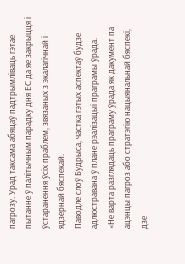пагрозу. Урад таксама абяцаў падтрымліваць гэтае пытанне ў палітычным парадку дня ЕС да яе закрыцця і ўстаранення ўсіх праблем, звязаных з экалагічнай і ядзернай бяспекай.
Паводле слоў Будрыса, частка гэтых аспектаў будзе адлюстравана ў плане рэалізацыі праграмы ўрада.
«Не варта разглядаць праграму ўрада як дакумент па ацэнцы пагроз або стратэгію нацыянальнай бяспекі, дзе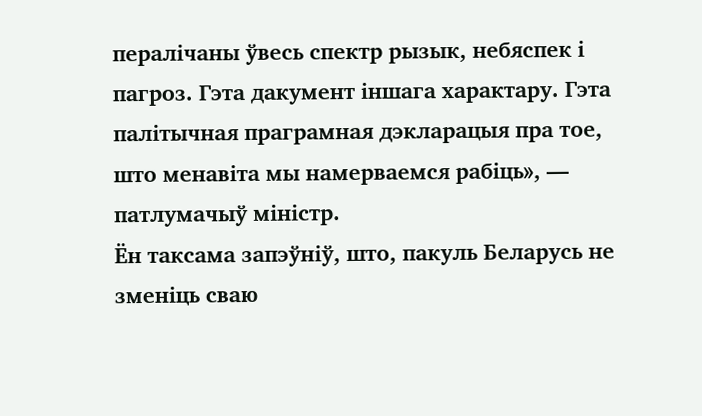пералічаны ўвесь спектр рызык, небяспек і пагроз. Гэта дакумент іншага характару. Гэта палітычная праграмная дэкларацыя пра тое, што менавіта мы намерваемся рабіць», — патлумачыў міністр.
Ён таксама запэўніў, што, пакуль Беларусь не зменіць сваю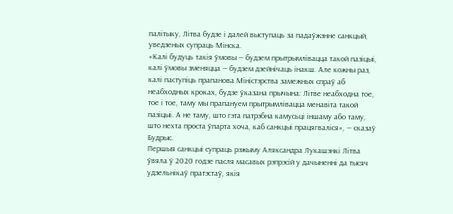палітыку, Літва будзе і далей выступаць за падаўжэнне санкцый, уведзеных супраць Мінска.
«Калі будуць такія ўмовы — будзем прытрымлівацца такой пазіцыі, калі ўмовы зменяцца — будзем дзейнічаць інакш. Але кожны раз, калі паступіць прапанова Міністэрства замежных спраў аб неабходных кроках, будзе ўказана прычына: Літве неабходна тое, тое і тое, таму мы прапануем прытрымлівацца менавіта такой пазіцыі. А не таму, што гэта патрэбна камусьці іншаму або таму, што нехта проста ўпарта хоча, каб санкцыі працягваліся», — сказаў Будрыс.
Першыя санкцыі супраць рэжыму Аляксандра Лукашэнкі Літва ўвяла ў 2020 годзе пасля масавых рэпрэсій у дачыненні да тысяч удзельнікаў пратэстаў, якія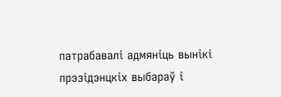патрабавалі адмяніць вынікі прэзідэнцкіх выбараў і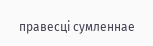правесці сумленнае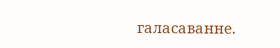галасаванне.